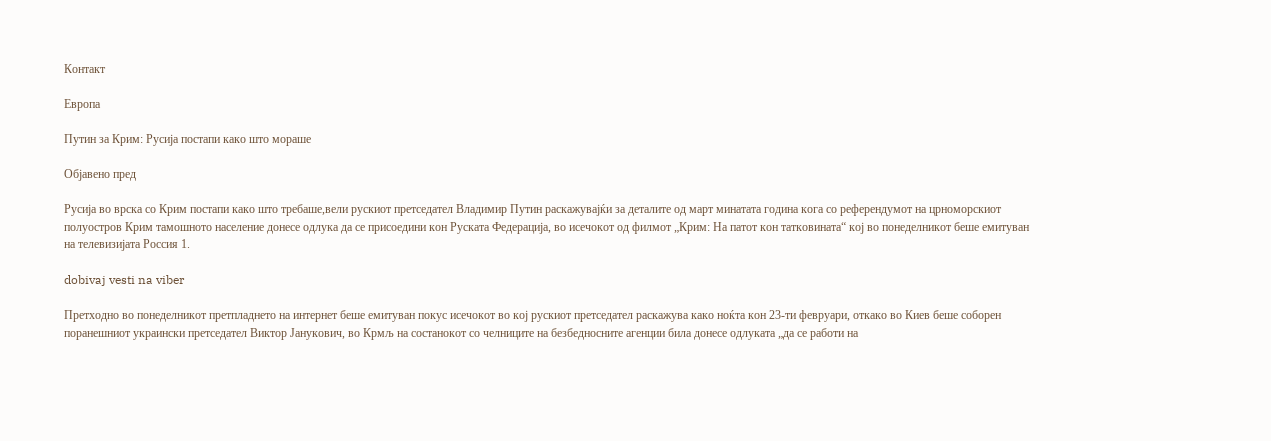Контакт

Европа

Путин за Крим: Русија постапи како што мораше

Објавено пред

Русија во врска со Крим постапи како што требаше,вели рускиот претседател Владимир Путин раскажувајќи за деталите од март минатата година кога со референдумот на црноморскиот полуостров Крим тамошното население донесе одлука да се присоедини кон Руската Федерација, во исечокот од филмот „Крим: На патот кон татковината“ кој во понеделникот беше емитуван на телевизијата Россия 1.

dobivaj vesti na viber

Претходно во понеделникот претпладнето на интернет беше емитуван покус исечокот во кој рускиот претседател раскажува како ноќта кон 23-ти февруари, откако во Киев беше соборен поранешниот украински претседател Виктор Јанукович, во Крмљ на состанокот со челниците на безбедносните агенции била донесе одлуката „да се работи на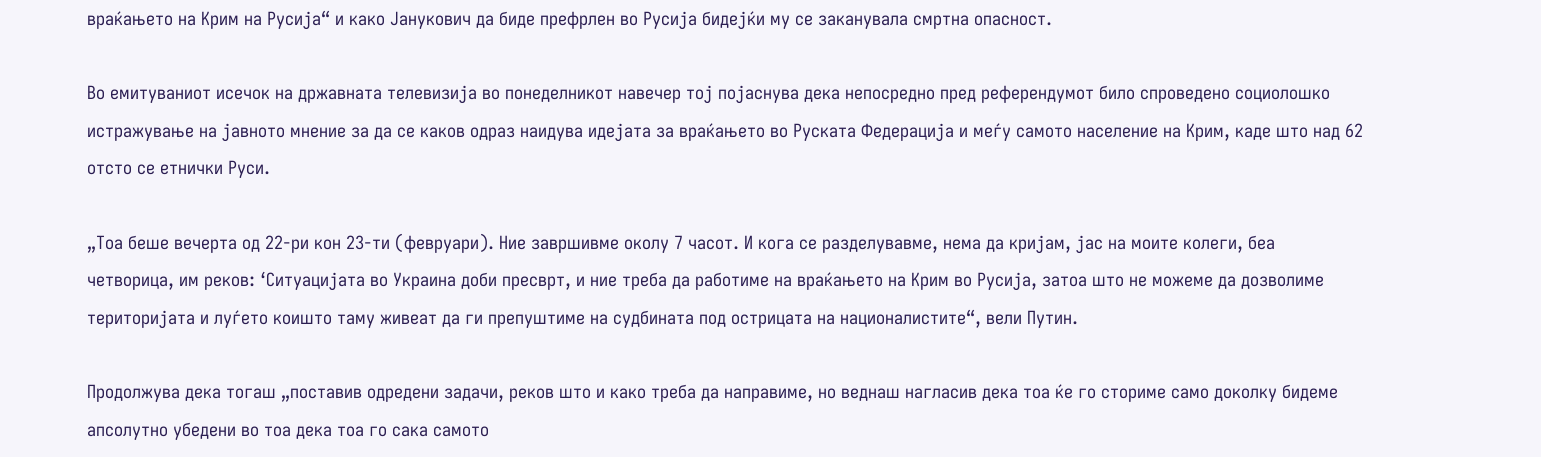враќањето на Крим на Русија“ и како Јанукович да биде префрлен во Русија бидејќи му се заканувала смртна опасност.

Во емитуваниот исечок на државната телевизија во понеделникот навечер тој појаснува дека непосредно пред референдумот било спроведено социолошко истражување на јавното мнение за да се каков одраз наидува идејата за враќањето во Руската Федерација и меѓу самото население на Крим, каде што над 62 отсто се етнички Руси.

„Тоа беше вечерта од 22-ри кон 23-ти (февруари). Ние завршивме околу 7 часот. И кога се разделувавме, нема да кријам, јас на моите колеги, беа четворица, им реков: ‘Ситуацијата во Украина доби пресврт, и ние треба да работиме на враќањето на Крим во Русија, затоа што не можеме да дозволиме територијата и луѓето коишто таму живеат да ги препуштиме на судбината под острицата на националистите“, вели Путин.

Продолжува дека тогаш „поставив одредени задачи, реков што и како треба да направиме, но веднаш нагласив дека тоа ќе го сториме само доколку бидеме апсолутно убедени во тоа дека тоа го сака самото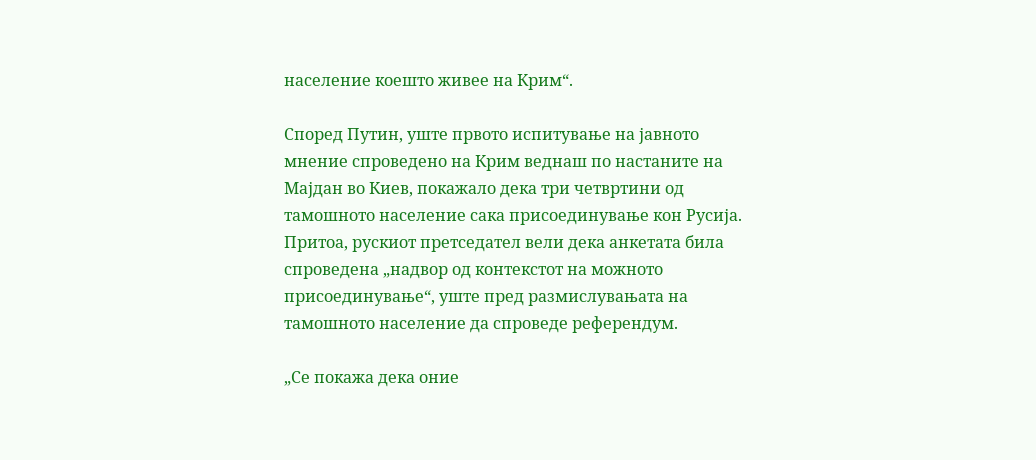население коешто живее на Крим“.

Според Путин, уште првото испитување на јавното мнение спроведено на Крим веднаш по настаните на Мајдан во Киев, покажало дека три четвртини од тамошното население сака присоединување кон Русија. Притоа, рускиот претседател вели дека анкетата била спроведена „надвор од контекстот на можното присоединување“, уште пред размислувањата на тамошното население да спроведе референдум.

„Се покажа дека оние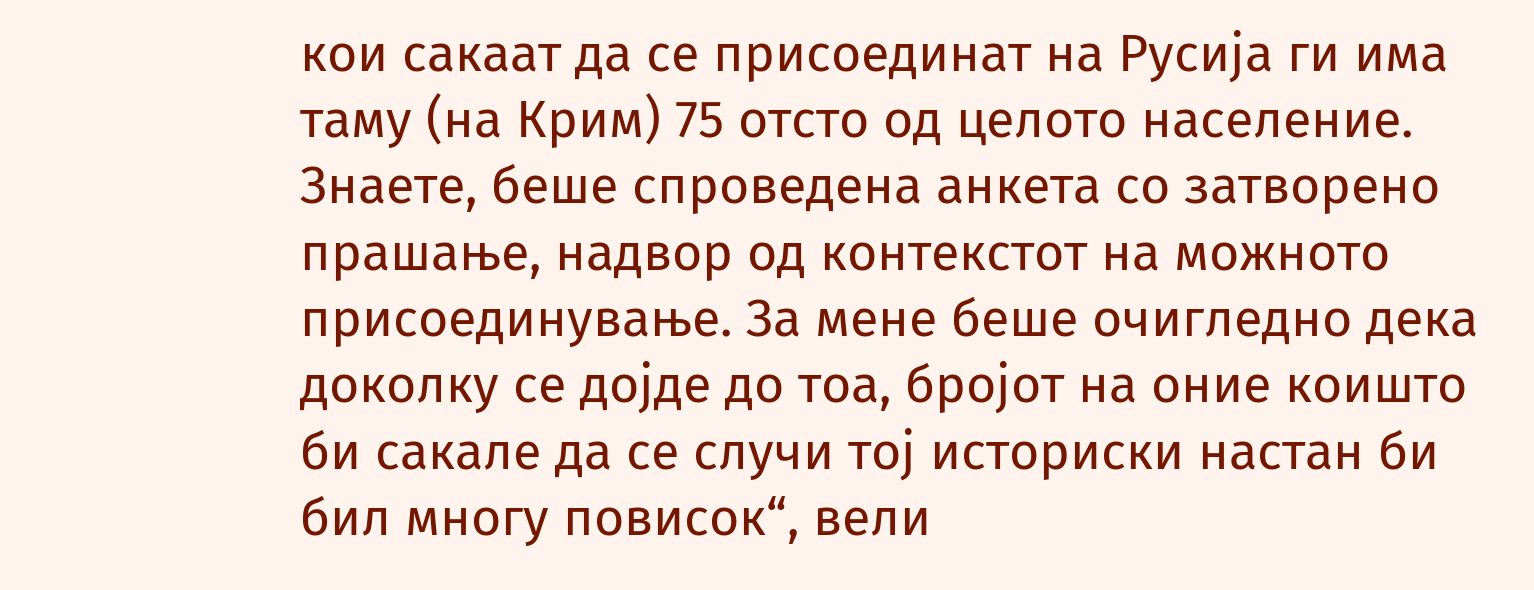кои сакаат да се присоединат на Русија ги има таму (на Крим) 75 отсто од целото население. Знаете, беше спроведена анкета со затворено прашање, надвор од контекстот на можното присоединување. За мене беше очигледно дека доколку се дојде до тоа, бројот на оние коишто би сакале да се случи тој историски настан би бил многу повисок“, вели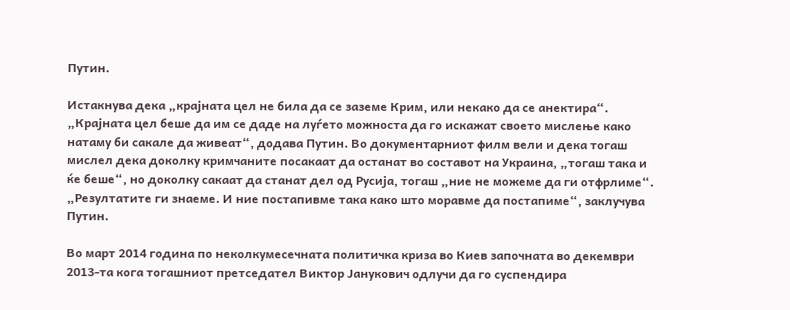Путин.

Истакнува дека „крајната цел не била да се заземе Крим, или некако да се анектира“. „Крајната цел беше да им се даде на луѓето можноста да го искажат своето мислење како натаму би сакале да живеат“, додава Путин. Во документарниот филм вели и дека тогаш мислел дека доколку кримчаните посакаат да останат во составот на Украина, „тогаш така и ќе беше“, но доколку сакаат да станат дел од Русија, тогаш „ние не можеме да ги отфрлиме“. „Резултатите ги знаеме. И ние постапивме така како што моравме да постапиме“, заклучува Путин.

Во март 2014 година по неколкумесечната политичка криза во Киев започната во декември 2013-та кога тогашниот претседател Виктор Јанукович одлучи да го суспендира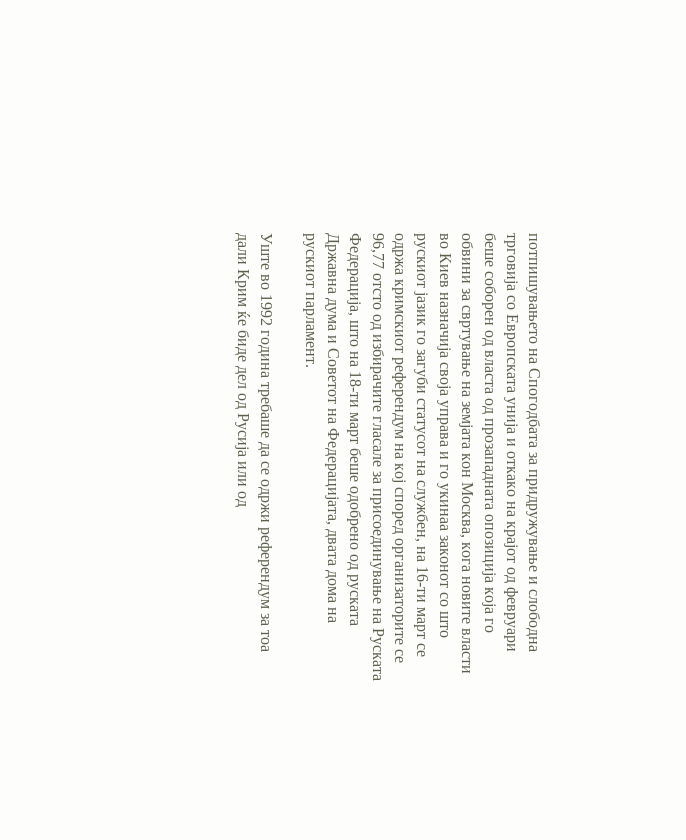потпишувањето на Спогодбата за придружување и слободна трговија со Европската унија и откако на крајот од февруари беше соборен од власта од прозападната опозиција која го обвини за свртување на земјата кон Москва, кога новите власти во Киев назначија своја управа и го укинаа законот со што рускиот јазик го загуби статусот на службен, на 16-ти март се одржа кримскиот референдум на кој според организаторите се 96,77 отсто од избирачите гласале за присоединување на Руската Федерација, што на 18-ти март беше одобрено од руската Државна дума и Советот на Федерацијата, двата дома на рускиот парламент.

Уште во 1992 година требаше да се одржи референдум за тоа дали Крим ќе биде дел од Русија или од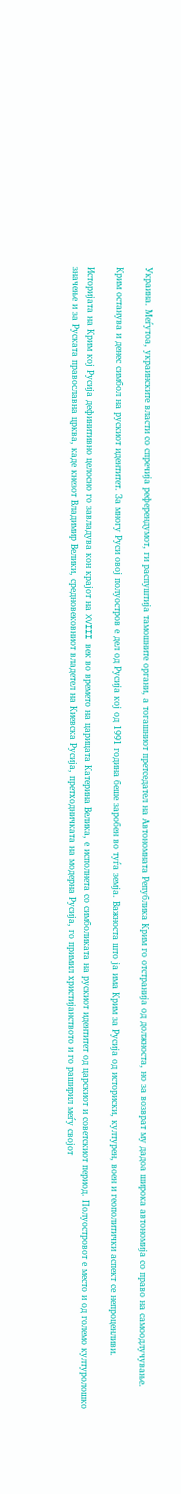Украина. Меѓутоа, украинските власти со спречија референдумот, ги распуштиja тамошните органи, а тогашниот претседател на Автономната Република Крим го отстраниja од должноста, но за возврат му дадoa широка автономија со право на самоодлучувањe.

Крим останува и денес симбол на рускиот идентитет. За многу Руси овој полуостров е дел од Русија кој од 1991 година беше заробен во туѓа земја. Важноста што ја има Крим за Русија од историски, културен, воен и геополитички аспект се непроценливи.

Историјата на Крим кој Русија дефинитивно целосно го завладува кон крајот на XVIII век во времето на царицата Катерина Велика, е исполнета со симболиката на рускиот идентитет од царскиот и советскиот период. Полуостровот е место и од големо културолошко значење и за Руската православна црква, каде кнезот Владимир Велики, средновековниот владетел на Киевска Русија, претходничката на модерна Русија, го примил христијанството и го раширил меѓу својот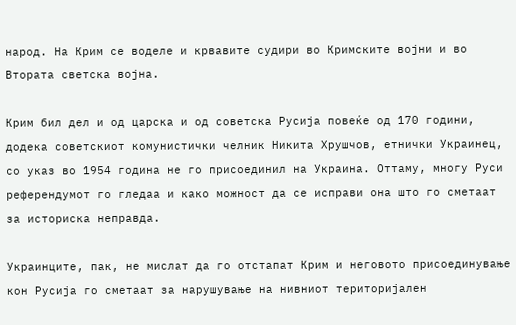народ. На Крим се воделе и крвавите судири во Кримските војни и во Втората светска војна.

Крим бил дел и од царска и од советска Русија повеќе од 170 години, додека советскиот комунистички челник Никита Хрушчов, етнички Украинец, со указ во 1954 година не го присоединил на Украина. Оттаму, многу Руси референдумот го гледаа и како можност да се исправи она што го сметаат за историска неправда.

Украинците, пак, не мислат да го отстапат Крим и неговото присоединување кон Русија го сметаат за нарушување на нивниот територијален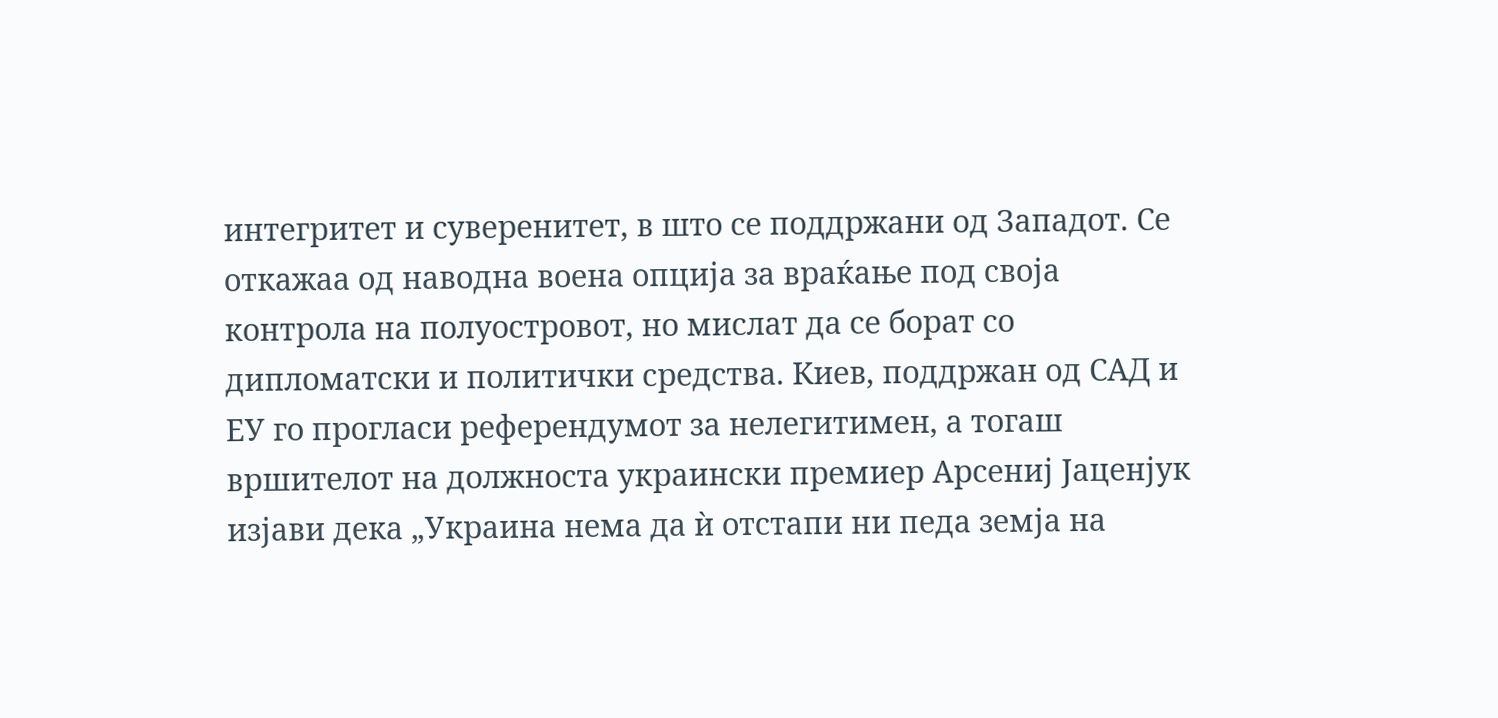интегритет и суверенитет, в што се поддржани од Западот. Се откажаа од наводна воена опција за враќање под своја контрола на полуостровот, но мислат да се борат со дипломатски и политички средства. Киев, поддржан од САД и ЕУ го прогласи референдумот за нелегитимен, а тогаш вршителот на должноста украински премиер Арсениј Јаценјук изјави дека „Украина нема да ѝ отстапи ни педа земја на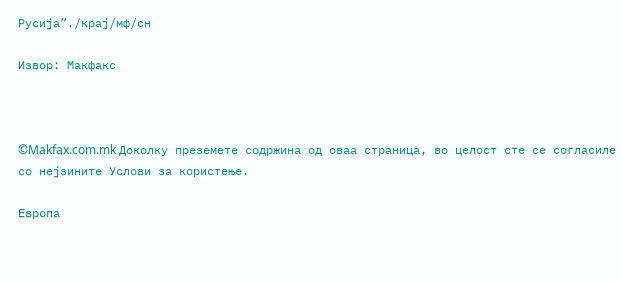Русија”./крај/мф/сн

Извор: Макфакс



©Makfax.com.mk Доколку преземете содржина од оваа страница, во целост сте се согласиле со нејзините Услови за користење.

Европа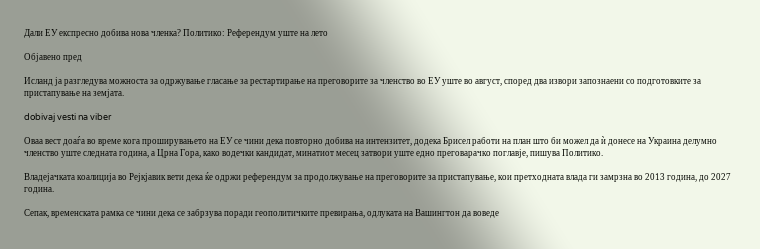Дали ЕУ експресно добива нова членка? Политико: Референдум уште на лето

Објавено пред

Исланд ја разгледува можноста за одржување гласање за рестартирање на преговорите за членство во ЕУ уште во август, според два извори запознаени со подготовките за пристапување на земјата.

dobivaj vesti na viber

Оваа вест доаѓа во време кога проширувањето на ЕУ се чини дека повторно добива на интензитет, додека Брисел работи на план што би можел да ѝ донесе на Украина делумно членство уште следната година, а Црна Гора, како водечки кандидат, минатиот месец затвори уште едно преговарачко поглавје, пишува Политико.

Владејачката коалиција во Рејкјавик вети дека ќе одржи референдум за продолжување на преговорите за пристапување, кои претходната влада ги замрзна во 2013 година, до 2027 година.

Сепак, временската рамка се чини дека се забрзува поради геополитичките превирања, одлуката на Вашингтон да воведе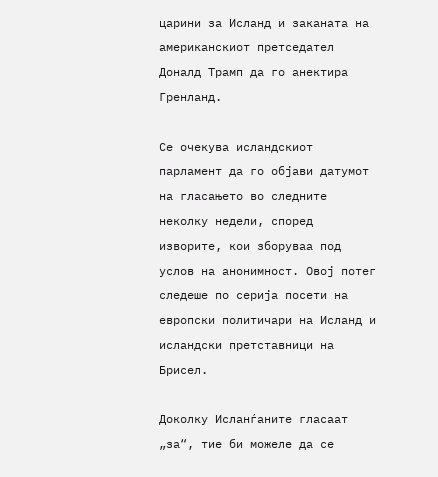царини за Исланд и заканата на американскиот претседател Доналд Трамп да го анектира Гренланд.

Се очекува исландскиот парламент да го објави датумот на гласањето во следните неколку недели, според изворите, кои зборуваа под услов на анонимност. Овој потег следеше по серија посети на европски политичари на Исланд и исландски претставници на Брисел.

Доколку Исланѓаните гласаат „за“, тие би можеле да се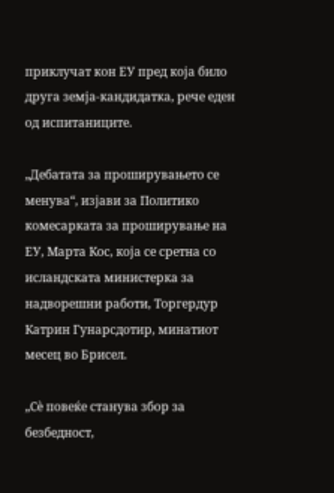приклучат кон ЕУ пред која било друга земја-кандидатка, рече еден од испитаниците.

„Дебатата за проширувањето се менува“, изјави за Политико комесарката за проширување на ЕУ, Марта Кос, која се сретна со исландската министерка за надворешни работи, Торгердур Катрин Гунарсдотир, минатиот месец во Брисел.

„Сè повеќе станува збор за безбедност,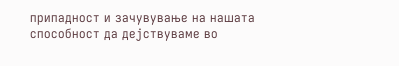припадност и зачувување на нашата способност да дејствуваме во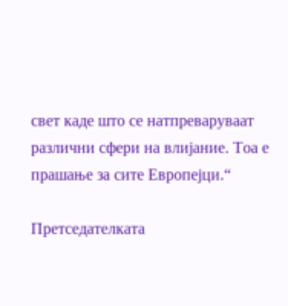свет каде што се натпреваруваат различни сфери на влијание. Тоа е прашање за сите Европејци.“

Претседателката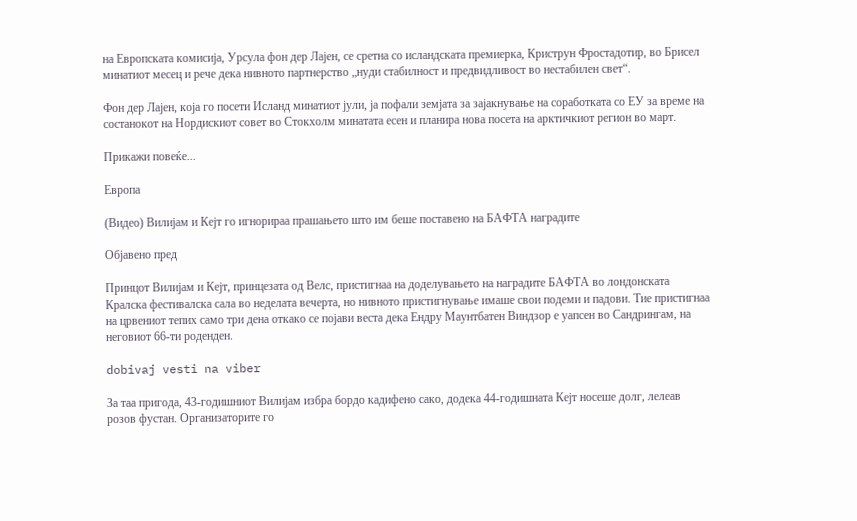на Европската комисија, Урсула фон дер Лајен, се сретна со исландската премиерка, Криструн Фростадотир, во Брисел минатиот месец и рече дека нивното партнерство „нуди стабилност и предвидливост во нестабилен свет“.

Фон дер Лајен, која го посети Исланд минатиот јули, ја пофали земјата за зајакнување на соработката со ЕУ за време на состанокот на Нордискиот совет во Стокхолм минатата есен и планира нова посета на арктичкиот регион во март.

Прикажи повеќе...

Европа

(Видео) Вилијам и Кејт го игнорираа прашањето што им беше поставено на БАФТА наградите

Објавено пред

Принцот Вилијам и Кејт, принцезата од Велс, пристигнаа на доделувањето на наградите БАФТА во лондонската Кралска фестивалска сала во неделата вечерта, но нивното пристигнување имаше свои подеми и падови. Тие пристигнаа на црвениот тепих само три дена откако се појави веста дека Ендру Маунтбатен Виндзор е уапсен во Сандрингам, на неговиот 66-ти роденден.

dobivaj vesti na viber

За таа пригода, 43-годишниот Вилијам избра бордо кадифено сако, додека 44-годишната Кејт носеше долг, лелеав розов фустан. Организаторите го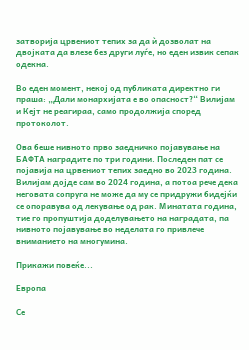затворија црвениот тепих за да ѝ дозволат на двојката да влезе без други луѓе, но еден извик сепак одекна.

Во еден момент, некој од публиката директно ги праша: „Дали монархијата е во опасност?“ Вилијам и Кејт не реагираа, само продолжија според протоколот.

Ова беше нивното прво заедничко појавување на БАФТА наградите по три години. Последен пат се појавија на црвениот тепих заедно во 2023 година. Вилијам дојде сам во 2024 година, а потоа рече дека неговата сопруга не може да му се придружи бидејќи се опоравува од лекување од рак. Минатата година, тие го пропуштија доделувањето на наградата, па нивното појавување во неделата го привлече вниманието на многумина.

Прикажи повеќе...

Европа

Се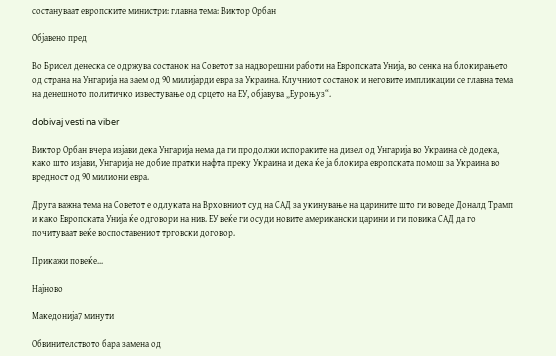состануваат европските министри: главна тема: Виктор Орбан

Објавено пред

Во Брисел денеска се одржува состанок на Советот за надворешни работи на Европската Унија, во сенка на блокирањето од страна на Унгарија на заем од 90 милијарди евра за Украина. Клучниот состанок и неговите импликации се главна тема на денешното политичко известување од срцето на ЕУ, објавува „Еуроњуз“.

dobivaj vesti na viber

Виктор Орбан вчера изјави дека Унгарија нема да ги продолжи испораките на дизел од Унгарија во Украина сè додека, како што изјави, Унгарија не добие пратки нафта преку Украина и дека ќе ја блокира европската помош за Украина во вредност од 90 милиони евра.

Друга важна тема на Советот е одлуката на Врховниот суд на САД за укинување на царините што ги воведе Доналд Трамп и како Европската Унија ќе одговори на нив. ЕУ веќе ги осуди новите американски царини и ги повика САД да го почитуваат веќе воспоставениот трговски договор.

Прикажи повеќе...

Најново

Македонија7 минути

Обвинителството бара замена од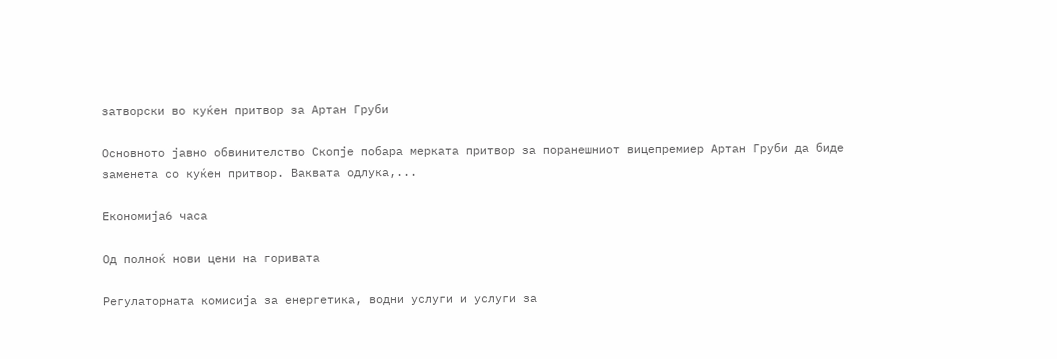затворски во куќен притвор за Артан Груби

Основното јавно обвинителство Скопје побара мерката притвор за поранешниот вицепремиер Артан Груби да биде заменета со куќен притвор. Ваквата одлука,...

Економија6 часа

Од полноќ нови цени на горивата

Регулаторната комисија за енергетика, водни услуги и услуги за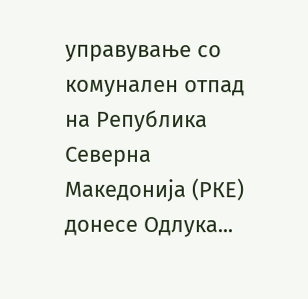управување со комунален отпад на Република Северна Македонија (РКЕ) донесе Одлука...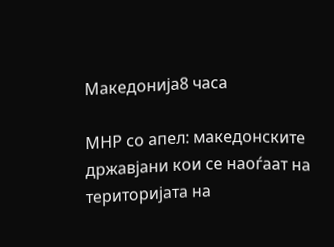Македонија8 часа

МНР со апел: македонските државјани кои се наоѓаат на територијата на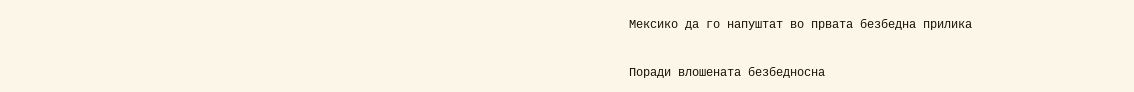Мексико да го напуштат во првата безбедна прилика

Поради влошената безбедносна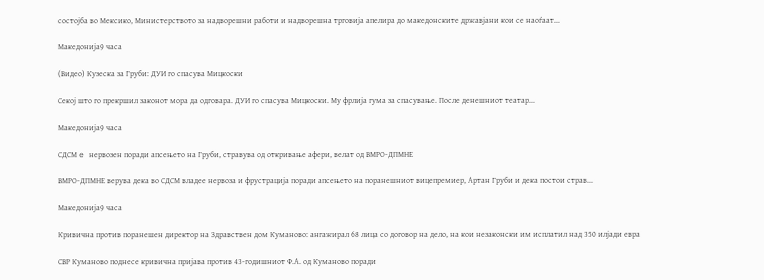состојба во Мексико, Министерството за надворешни работи и надворешна трговија апелира до македонските државјани кои се наоѓаат...

Македонија9 часа

(Видео) Кузеска за Груби: ДУИ го спасува Мицкоски

Секој што го прекршил законот мора да одговара. ДУИ го спасува Мицкоски. Му фрлија гума за спасување. После денешниот театар...

Македонија9 часа

СДСМ e нервозeн поради апсењето на Груби, стравува од откривање афери, велат од ВМРО-ДПМНЕ

ВМРО-ДПМНЕ верува дека во СДСМ владее нервоза и фрустрација поради апсењето на поранешниот вицепремиер, Артан Груби и дека постои страв...

Македонија9 часа

Кривична против поранешен директор на Здравствен дом Куманово: ангажирал 68 лица со договор на дело, на кои незаконски им исплатил над 350 илјади евра

СВР Куманово поднесе кривична пријава против 43-годишниот Ф.А. од Куманово поради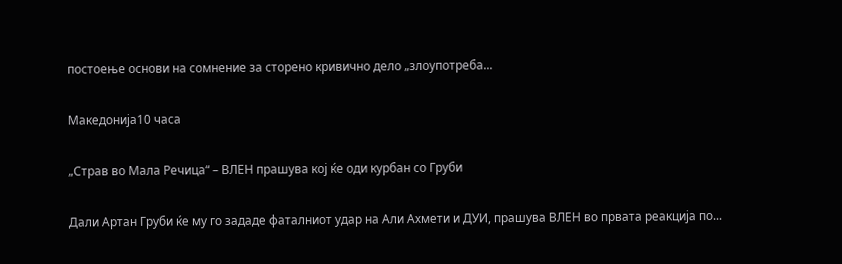постоење основи на сомнение за сторено кривично дело „злоупотреба...

Македонија10 часа

„Страв во Мала Речица“ – ВЛЕН прашува кој ќе оди курбан со Груби

Дали Артан Груби ќе му го зададе фаталниот удар на Али Ахмети и ДУИ, прашува ВЛЕН во првата реакција по...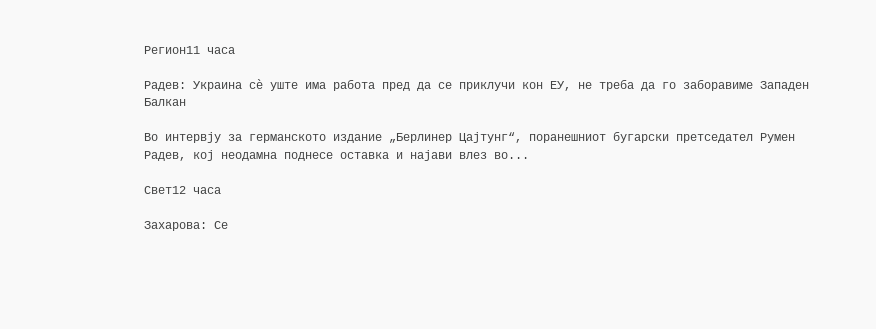Регион11 часа

Радев: Украина сè уште има работа пред да се приклучи кон ЕУ, не треба да го заборавиме Западен Балкан

Во интервју за германското издание „Берлинер Цајтунг“, поранешниот бугарски претседател Румен Радев, кој неодамна поднесе оставка и најави влез во...

Свет12 часа

Захарова: Се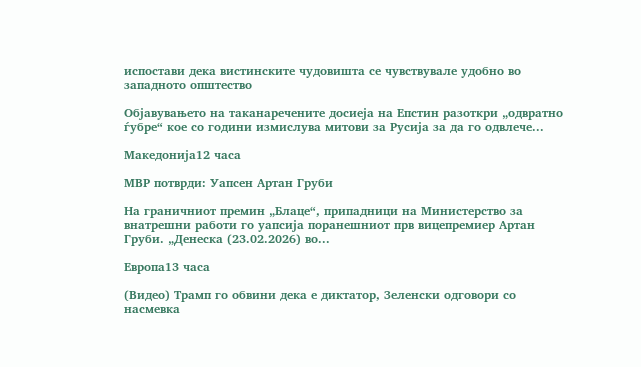испостави дека вистинските чудовишта се чувствувале удобно во западното општество

Објавувањето на таканаречените досиеја на Епстин разоткри „одвратно ѓубре“ кое со години измислува митови за Русија за да го одвлече...

Македонија12 часа

МВР потврди: Уапсен Артан Груби

На граничниот премин „Блаце“, припадници на Министерство за внатрешни работи го уапсија поранешниот прв вицепремиер Артан Груби. „Денеска (23.02.2026) во...

Европа13 часа

(Видео) Трамп го обвини дека е диктатор, Зеленски одговори со насмевка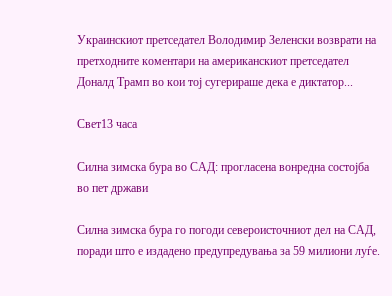Украинскиот претседател Володимир Зеленски возврати на претходните коментари на американскиот претседател Доналд Трамп во кои тој сугерираше дека е диктатор...

Свет13 часа

Силна зимска бура во САД: прогласена вонредна состојба во пет држави

Силна зимска бура го погоди североисточниот дел на САД, поради што е издадено предупредувања за 59 милиони луѓе.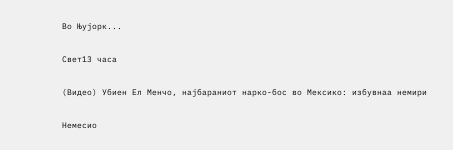Во Њујорк...

Свет13 часа

(Видео) Убиен Ел Менчо, најбараниот нарко-бос во Мексико: избувнаа немири

Немесио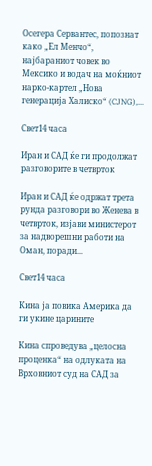Осегера Сервантес, попознат како „Ел Менчо“, најбараниот човек во Мексико и водач на моќниот нарко-картел „Нова генерација Халиско“ (CJNG),...

Свет14 часа

Иран и САД ќе ги продолжат разговорите в четврток

Иран и САД ќе одржат трета рунда разговори во Женева в четврток, изјави министерот за надворешни работи на Оман, поради...

Свет14 часа

Кина ја повика Америка да ги укине царините

Кина спроведува „целосна проценка“ на одлуката на Врховниот суд на САД за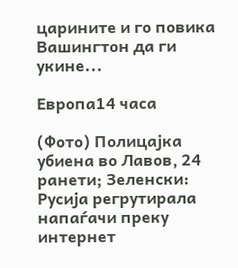царините и го повика Вашингтон да ги укине...

Европа14 часа

(Фото) Полицајка убиена во Лавов, 24 ранети; Зеленски: Русија регрутирала напаѓачи преку интернет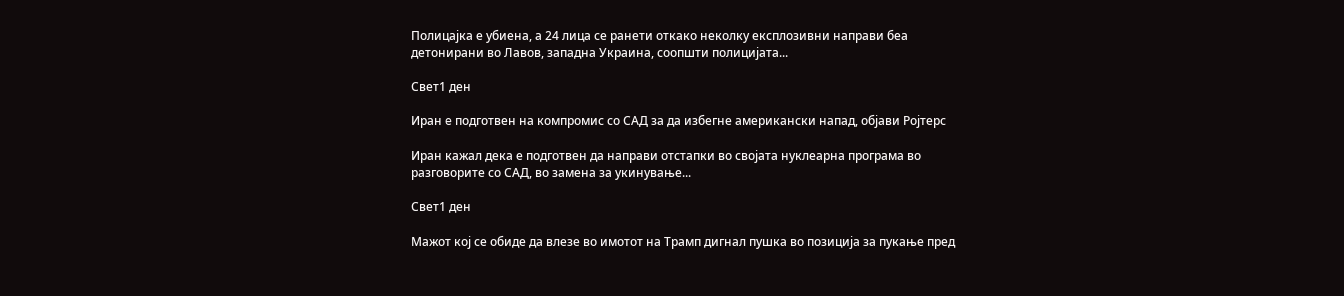Полицајка е убиена, а 24 лица се ранети откако неколку експлозивни направи беа детонирани во Лавов, западна Украина, соопшти полицијата...

Свет1 ден

Иран e подготвен на компромис со САД за да избегне американски напад, објави Ројтерс

Иран кажал дека е подготвен да направи отстапки во својата нуклеарна програма во разговорите со САД, во замена за укинување...

Свет1 ден

Мажот кој се обиде да влезе во имотот на Трамп дигнал пушка во позиција за пукање пред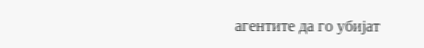агентите да го убијат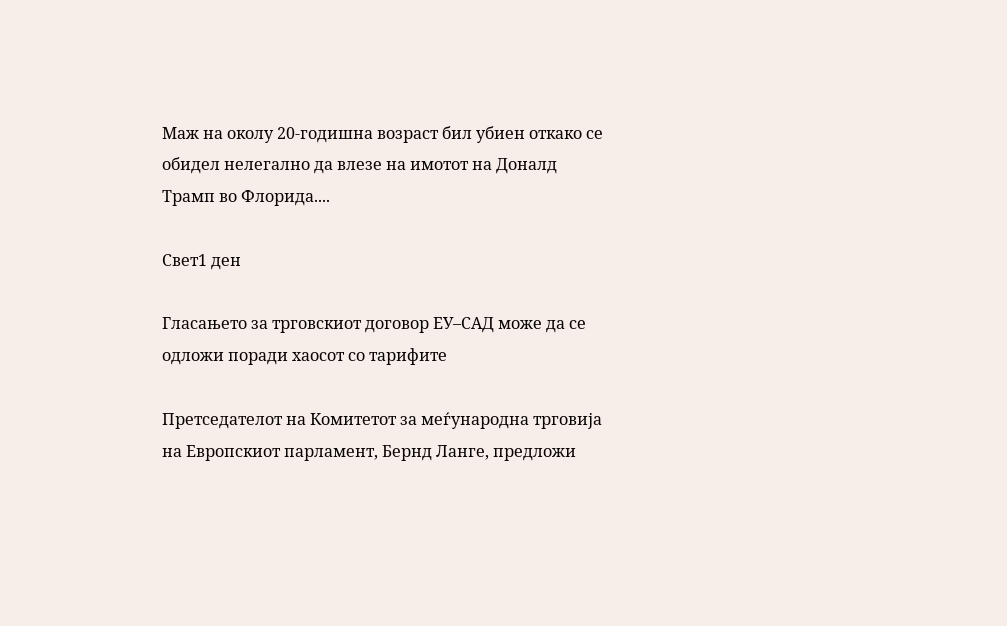Маж на околу 20-годишна возраст бил убиен откако се обидел нелегално да влезе на имотот на Доналд Трамп во Флорида....

Свет1 ден

Гласањето за трговскиот договор ЕУ–САД може да се одложи поради хаосот со тарифите

Претседателот на Комитетот за меѓународна трговија на Европскиот парламент, Бернд Ланге, предложи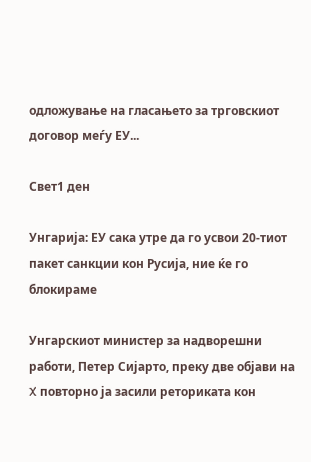одложување на гласањето за трговскиот договор меѓу ЕУ...

Свет1 ден

Унгарија: ЕУ сака утре да го усвои 20-тиот пакет санкции кон Русија, ние ќе го блокираме

Унгарскиот министер за надворешни работи, Петер Сијарто, преку две објави на X повторно ја засили реториката кон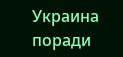Украина поради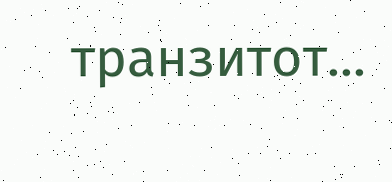транзитот...